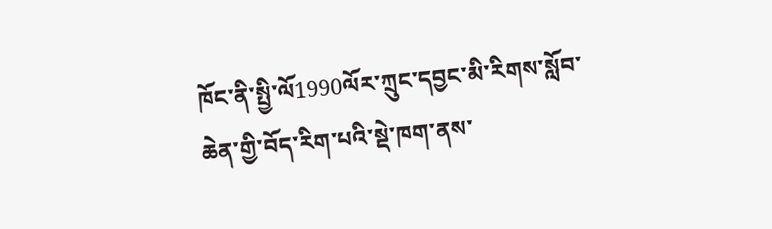ཁོང་ནི་སྤྱི་ལོ1990ལོར་ཀྲུང་དབྱང་མི་རིགས་སློབ་ཆེན་གྱི་བོད་རིག་པའི་སྡེ་ཁག་ནས་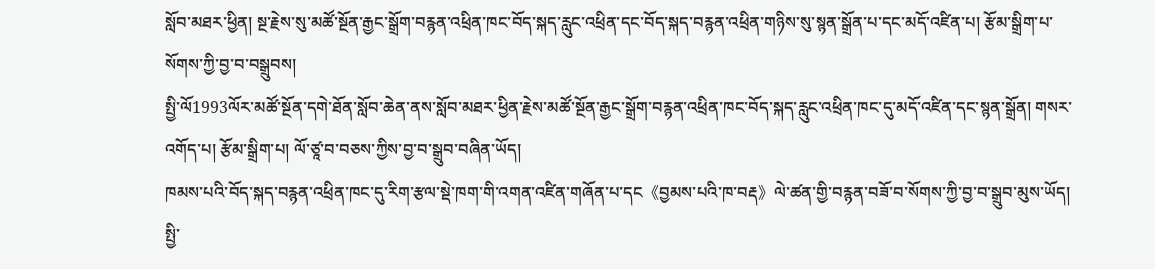སློབ་མཐར་ཕྱིན། སྔ་རྗེས་སུ་མཚོ་སྔོན་རྒྱང་སྒྲོག་བརྙན་འཕྲིན་ཁང་བོད་སྐད་རླུང་འཕྲིན་དང་བོད་སྐད་བརྙན་འཕྲིན་གཉིས་སུ་སྙན་སྒྲོན་པ་དང་མདོ་འཛིན་པ། རྩོམ་སྒྲིག་པ་སོགས་ཀྱི་བྱ་བ་བསྒྲུབས།
སྤྱི་ལོ1993ལོར་མཚོ་སྔོན་དགེ་ཐོན་སློབ་ཆེན་ནས་སློབ་མཐར་ཕྱིན་རྗེས་མཚོ་སྔོན་རྒྱང་སྒྲོག་བརྙན་འཕྲིན་ཁང་བོད་སྐད་རླུང་འཕྲིན་ཁང་དུ་མདོ་འཛིན་དང་སྙན་སྒྲོན། གསར་འགོད་པ། རྩོམ་སྒྲིག་པ། ལོ་ཙཱ་བ་བཅས་ཀྱིས་བྱ་བ་སྒྲུབ་བཞིན་ཡོད།
ཁམས་པའི་བོད་སྐད་བརྙན་འཕྲིན་ཁང་དུ་རིག་རྩལ་སྡེ་ཁག་གི་འགན་འཛིན་གཞོན་པ་དང《བྱམས་པའི་ཁ་བརྡ》ལེ་ཚན་གྱི་བརྙན་བཟོ་བ་སོགས་ཀྱི་བྱ་བ་སྒྲུབ་མུས་ཡོད།
སྤྱི་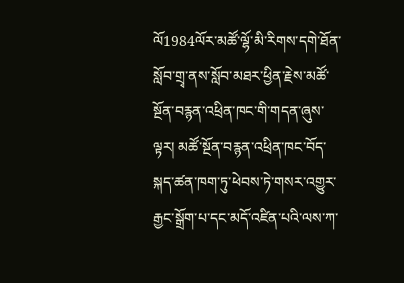ལོ1984ལོར་མཚོ་ལྷོ་མི་རིགས་དགེ་ཐོན་སློབ་གྲྭ་ནས་སློབ་མཐར་ཕྱིན་རྗེས་མཚོ་སྔོན་བརྙན་འཕྲིན་ཁང་གི་གདན་ཞུས་ལྟར། མཚོ་སྔོན་བརྙན་འཕྲིན་ཁང་བོད་སྐད་ཚན་ཁག་ཏུ་ཕེབས་ཏེ་གསར་འགྱུར་རྒྱང་སྒྲོག་པ་དང་མདོ་འཛིན་པའི་ལས་ཀ་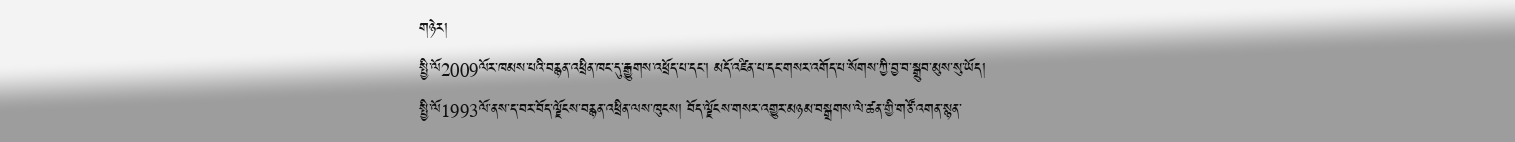གཉེར།
སྤྱི་ལོ2009ལོར་ཁམས་པའི་བརྙན་འཕྲིན་ཁང་དུ་རྒྱུགས་འཕྲོད་པ་དང་། མདོ་འཛིན་པ་དང་གསར་འགོད་པ་སོགས་ཀྱི་བྱ་བ་སྒྲུབ་མུས་སུ་ཡོད།
སྤྱི་ལོ1993ལོ་ནས་ད་བར་བོད་ལྗོངས་བརྙན་འཕྲིན་ལས་ཁུངས། བོད་ལྗོངས་གསར་འགྱུར་མཉམ་བསྒྲགས་ལེ་ཚན་གྱི་གཙོ་འགན་སྙན་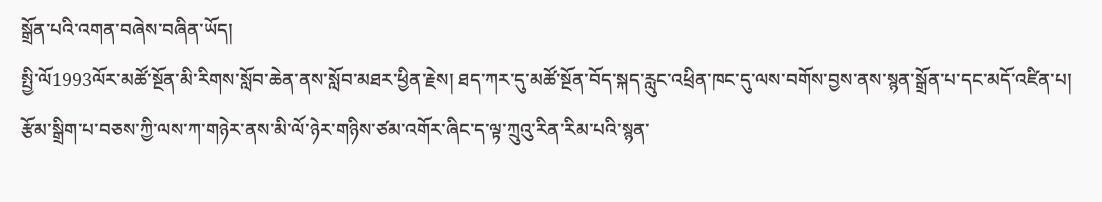སྒྲོན་པའི་འགན་བཞེས་བཞིན་ཡོད།
སྤྱི་ལོ1993ལོར་མཚོ་སྔོན་མི་རིགས་སློབ་ཆེན་ནས་སློབ་མཐར་ཕྱིན་རྗེས། ཐད་ཀར་དུ་མཚོ་སྔོན་བོད་སྐད་རླུང་འཕྲིན་ཁང་དུ་ལས་བགོས་བྱས་ནས་སྙན་སྒྲོན་པ་དང་མདོ་འཛིན་པ། རྩོམ་སྒྲིག་པ་བཅས་ཀྱི་ལས་ཀ་གཉེར་ནས་མི་ལོ་ཉེར་གཉིས་ཙམ་འགོར་ཞིང་ད་ལྟ་ཀྲུའུ་རིན་རིམ་པའི་སྙན་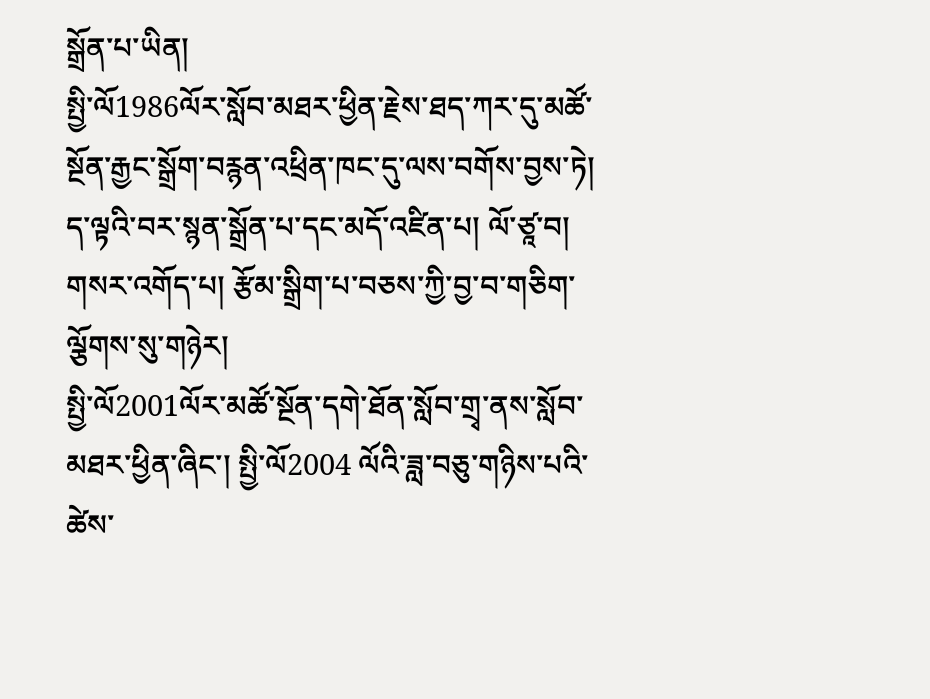སྒྲོན་པ་ཡིན།
སྤྱི་ལོ1986ལོར་སློབ་མཐར་ཕྱིན་རྗེས་ཐད་ཀར་དུ་མཚོ་སྔོན་རྒྱང་སྒྲོག་བརྙན་འཕྲིན་ཁང་དུ་ལས་བགོས་བྱས་ཏེ། ད་ལྟའི་བར་སྙན་སྒྲོན་པ་དང་མདོ་འཛིན་པ། ལོ་ཙཱ་བ། གསར་འགོད་པ། རྩོམ་སྒྲིག་པ་བཅས་ཀྱི་བྱ་བ་གཅིག་ལྕོགས་སུ་གཉེར།
སྤྱི་ལོ2001ལོར་མཚོ་སྔོན་དགེ་ཐོན་སློབ་གྲྭ་ནས་སློབ་མཐར་ཕྱིན་ཞིང་། སྤྱི་ལོ2004 ལོའི་ཟླ་བཅུ་གཉིས་པའི་ཚེས་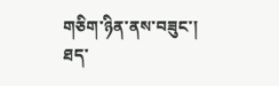གཅིག་ཉིན་ནས་བཟུང་། ཐད་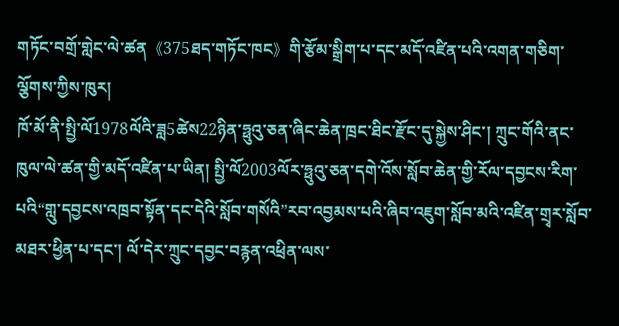གཏོང་བགྲོ་གླེང་ལེ་ཚན《375ཐད་གཏོང་ཁང》གི་རྩོམ་སྒྲིག་པ་དང་མདོ་འཛིན་པའི་འགན་གཅིག་ལྕོགས་ཀྱིས་ཁུར།
ཁོ་མོ་ནི་སྤྱི་ལོ1978ལོའི་ཟླ5ཚེས22ཉིན་ཧྥུའུ་ཅན་ཞིང་ཆེན་ཁྲང་ཐིང་རྫོང་དུ་སྐྱེས་ཤིང་། ཀྲུང་གོའི་ནང་ཁུལ་ལེ་ཚན་གྱི་མདོ་འཛིན་པ་ཡིན། སྤྱི་ལོ2003ལོར་ཧྥུའུ་ཅན་དགེ་འོས་སློབ་ཆེན་གྱི་རོལ་དབྱངས་རིག་པའི“གླུ་དབྱངས་འཁྲབ་སྟོན་དང་དེའི་སློབ་གསོའི”རབ་འབྱམས་པའི་ཞིབ་འཇུག་སློབ་མའི་འཛིན་གྲྭར་སློབ་མཐར་ཕྱིན་པ་དང་། ལོ་དེར་ཀྲུང་དབྱང་བརྙན་འཕྲིན་ལས་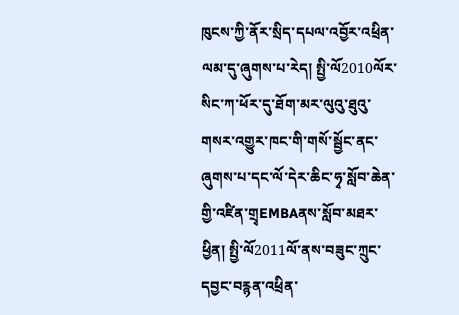ཁུངས་ཀྱི་ནོར་སྲིད་དཔལ་འབྱོར་འཕྲིན་ལམ་དུ་ཞུགས་པ་རེད། སྤྱི་ལོ2010ལོར་སིང་ཀ་ཕོར་དུ་ཐོག་མར་ལུའུ་ཐུའུ་གསར་འགྱུར་ཁང་གི་གསོ་སྦྱོང་ནང་ཞུགས་པ་དང་ལོ་དེར་ཆིང་ཧྭ་སློབ་ཆེན་གྱི་འཛིན་གྲྭEMBAནས་སློབ་མཐར་ཕྱིན། སྤྱི་ལོ2011ལོ་ནས་བཟུང་ཀྲུང་དབྱང་བརྙན་འཕྲིན་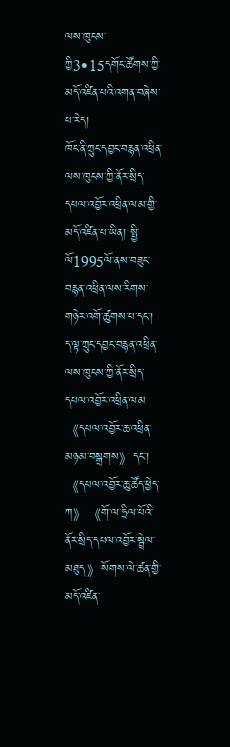ལས་ཁུངས་ཀྱི3•15དགོང་ཚོགས་ཀྱི་མདོ་འཛིན་པའི་འགན་བཞེས་པ་རེད།
ཁོང་ནི་ཀྲུང་དབྱང་བརྙན་འཕྲིན་ལས་ཁུངས་ཀྱི་ནོར་སྲིད་དཔལ་འབྱོར་འཕྲིན་ལམ་གྱི་མདོ་འཛིན་པ་ཡིན། སྤྱི་ལོ1995ལོ་ནས་བཟུང་བརྙན་འཕྲིན་ལས་རིགས་གཉེར་འགོ་ཚུགས་པ་དང་། ད་ལྟ་ཀྲུང་དབྱང་བརྙན་འཕྲིན་ལས་ཁུངས་ཀྱི་ནོར་སྲིད་དཔལ་འབྱོར་འཕྲིན་ལམ《དཔལ་འབྱོར་ཆ་འཕྲིན་མཉམ་བསྒྲགས》དང་།《དཔལ་འབྱོར་ཆུ་ཚོད་ཕྱེད་ཀ》《གོ་ལ་ཧྲིལ་པོའི་ནོར་སྲིད་དཔལ་འབྱོར་སྦྲེལ་མཐུད》སོགས་ལེ་ཚན་གྱི་མདོ་འཛིན་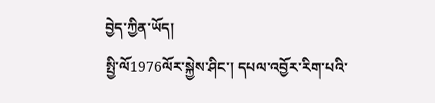བྱེད་ཀྱིན་ཡོད།
སྤྱི་ལོ1976ལོར་སྐྱེས་ཤིང་། དཔལ་འབྱོར་རིག་པའི་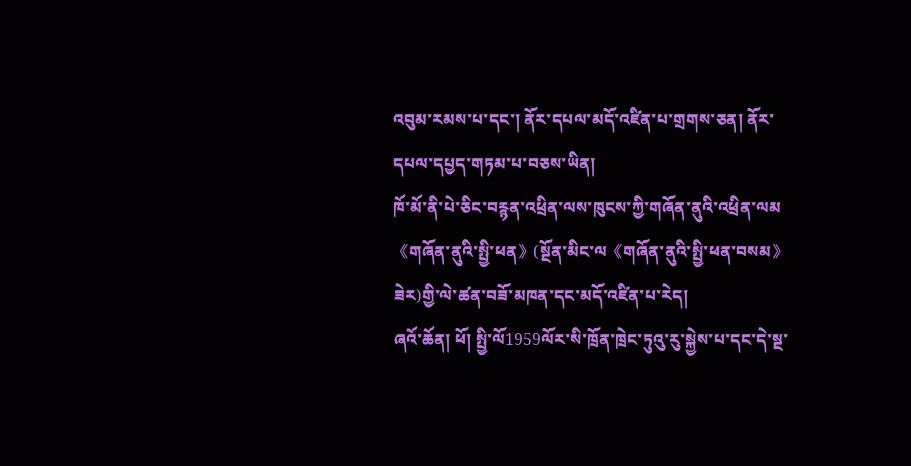འབུམ་རམས་པ་དང་། ནོར་དཔལ་མདོ་འཛིན་པ་གྲགས་ཅན། ནོར་དཔལ་དཔྱད་གཏམ་པ་བཅས་ཡིན།
ཁོ་མོ་ནི་པེ་ཅིང་བརྙན་འཕྲིན་ལས་ཁུངས་ཀྱི་གཞོན་ནུའི་འཕྲིན་ལམ《གཞོན་ནུའི་སྤྱི་ཕན》(སྔོན་མིང་ལ《གཞོན་ནུའི་སྤྱི་ཕན་བསམ》ཟེར)གྱི་ལེ་ཚན་བཟོ་མཁན་དང་མདོ་འཛིན་པ་རེད།
ཞའོ་ཆོན། ཕོ། སྤྱི་ལོ1959ལོར་སི་ཁྲོན་ཁྲེང་ཏུའུ་རུ་སྐྱེས་པ་དང་དེ་སྔ་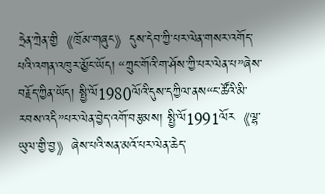ཧྲེན་ཀྲེན་གྱི《ཁྲོམ་གཞུང》དུས་དེབ་ཀྱི་པར་ལེན་གསར་འགོད་པའི་འགན་འཁུར་མྱོང་ཡོད། “ཀྲུང་གོའི་ག་ཤོས་ཀྱི་པར་ལེན་པ”ཞེས་བརྗོད་ཀྱིན་ཡོད། སྤྱི་ལོ1980ལོའི་དུས་དཀྱིལ་ནས“ང་ཚོའི་མི་རབས་འདི”པར་ལེན་བྱེད་འགོ་བརྩམས། སྤྱི་ལོ1991ལོར《ལྷ་ཡུལ་གྱི་བྱ》ཞེས་པའི་སན་མའོ་པར་ལེན་ཆེད་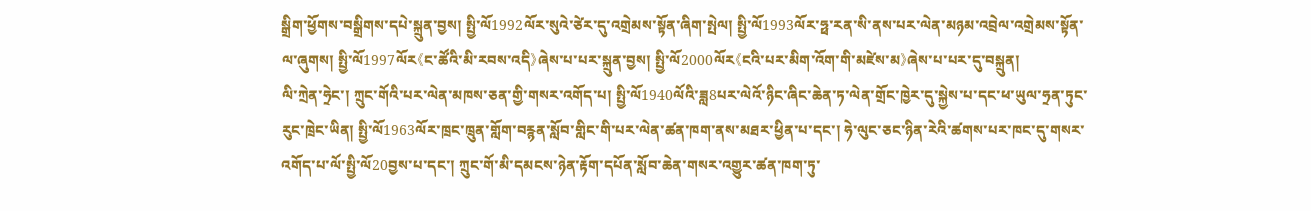སྒྲིག་ཕྱོགས་བསྒྲིགས་དཔེ་སྐྲུན་བྱས། སྤྱི་ལོ1992ལོར་སུའེ་ཙེར་དུ་འགྲེམས་སྟོན་ཞིག་སྤེལ། སྤྱི་ལོ1993ལོར་ཧྥ་རན་སི་ནས་པར་ལེན་མཉམ་འབྲེལ་འགྲེམས་སྟོན་ལ་ཞུགས། སྤྱི་ལོ1997ལོར《ང་ཚོའི་མི་རབས་འདི》ཞེས་པ་པར་སྐྲུན་བྱས། སྤྱི་ལོ2000ལོར《ངའི་པར་མིག་འོག་གི་མཛེས་མ》ཞེས་པ་པར་དུ་བསྐྲུན།
ལི་ཀྲེན་ཧྲེང་། ཀྲུང་གོའི་པར་ལེན་མཁས་ཅན་གྱི་གསར་འགོད་པ། སྤྱི་ལོ1940ལོའི་ཟླ8པར་ལེའོ་ཉིང་ཞིང་ཆེན་ཏ་ལེན་གྲོང་ཁྱེར་དུ་སྐྱེས་པ་དང་ཕ་ཡུལ་ཧྲན་ཏུང་རུང་ཁྲེང་ཡིན། སྤྱི་ལོ1963ལོར་ཁྲང་ཁྲུན་གློག་བརྙན་སློབ་གླིང་གི་པར་ལེན་ཚན་ཁག་ནས་མཐར་ཕྱིན་པ་དང་། ཧེ་ལུང་ཅང་ཉིན་རེའི་ཚགས་པར་ཁང་དུ་གསར་འགོད་པ་ལོ་སྤྱི་ལོ20བྱས་པ་དང་། ཀྲུང་གོ་མི་དམངས་ཉེན་རྟོག་དཔོན་སློབ་ཆེན་གསར་འགྱུར་ཚན་ཁག་ཏུ་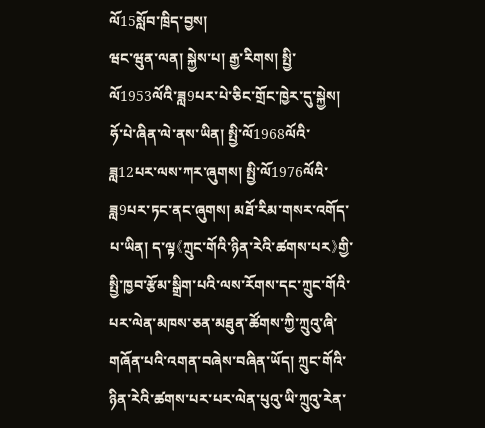ལོ15སློབ་ཁྲིད་བྱས།
ཝང་ཝུན་ལན། སྐྱེས་པ། རྒྱ་རིགས། སྤྱི་ལོ1953ལོའི་ཟླ9པར་པེ་ཅིང་གྲོང་ཁྱེར་དུ་སྐྱེས། ཧོ་པེ་ཞིན་ལེ་ནས་ཡིན། སྤྱི་ལོ1968ལོའི་ཟླ12པར་ལས་ཀར་ཞུགས། སྤྱི་ལོ1976ལོའི་ཟླ9པར་ཏང་ནང་ཞུགས། མཐོ་རིམ་གསར་འགོད་པ་ཡིན། ད་ལྟ《ཀྲུང་གོའི་ཉིན་རེའི་ཚགས་པར》གྱི་སྤྱི་ཁྱབ་རྩོམ་སྒྲིག་པའི་ལས་རོགས་དང་ཀྲུང་གོའི་པར་ལེན་མཁས་ཅན་མཐུན་ཚོགས་ཀྱི་ཀྲུའུ་ཞི་གཞོན་པའི་འགན་བཞེས་བཞིན་ཡོད། ཀྲུང་གོའི་ཉིན་རེའི་ཚགས་པར་པར་ལེན་པུའུ་ཡི་ཀྲུའུ་རེན་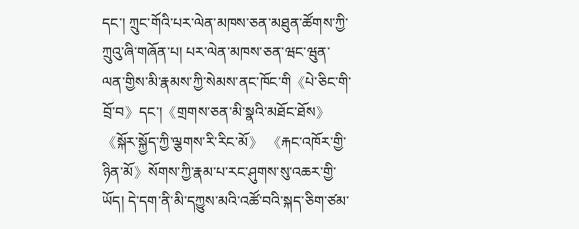དང་། ཀྲུང་གོའི་པར་ལེན་མཁས་ཅན་མཐུན་ཚོགས་ཀྱི་ཀྲུའུ་ཞི་གཞོན་པ། པར་ལེན་མཁས་ཅན་ཝང་ཝུན་ལན་གྱིས་མི་རྣམས་ཀྱི་སེམས་ནང་ཁོང་གི《པེ་ཅིང་གི་བྲོ་བ》དང་།《གྲགས་ཅན་མི་སྣའི་མཐོང་ཐོས》 《སྐོར་སྐྱོད་ཀྱི་ལྕགས་རི་རིང་མོ》 《རྐང་འཁོར་གྱི་ཉིན་མོ》སོགས་ཀྱི་རྣམ་པ་རང་ཤུགས་སུ་འཆར་གྱི་ཡོད། དེ་དག་ནི་མི་དཀྱུས་མའི་འཚོ་བའི་སྐད་ཅིག་ཙམ་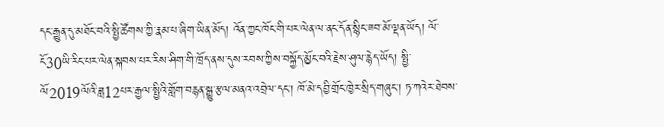དང་རྒྱུན་དུ་མཐོང་བའི་སྤྱི་ཚོགས་ཀྱི་རྣམ་པ་ཞིག་ཡིན་མོད། འོན་ཀྱང་ཁོང་གི་པར་ལེན་ལ་ནང་དོན་སྙིང་ཟབ་མོ་ལྡན་ཡོད། ལོ་ངོ30ཡི་རིང་པར་ལེན་སྐབས་པར་རིས་ཤིག་གི་ཁྲོད་ནས་དུས་རབས་ཀྱིས་བསྐྱོད་མྱོང་བའི་རྗེས་ཤུལ་རྙེད་ཡོད། སྤྱི་ལོ2019ལོའི་ཟླ12པར་རྒྱལ་སྤྱིའི་གློག་བརྙན་སྒྱུ་རྩལ་མནའ་འབྲེལ་དང་། ཁོ་མེ་དབྱི་གྲོང་ཁྱེར་སྲིད་གཞུང་། ཏ་ཀའེར་ཐེབས་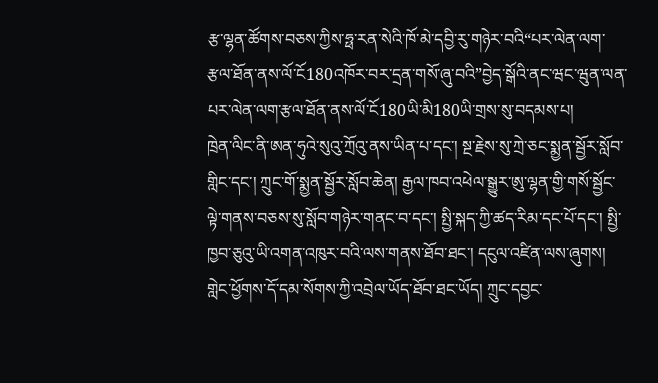རྩ་ལྷན་ཚོགས་བཅས་ཀྱིས་ཧྥ་རན་སེའི་ཁོ་མེ་དབྱི་རུ་གཉེར་བའི“པར་ལེན་ལག་རྩལ་ཐོན་ནས་ལོ་ངོ180འཁོར་བར་དྲན་གསོ་ཞུ་བའི”བྱེད་སྒོའི་ནང་ཝང་ཝུན་ལན་པར་ལེན་ལག་རྩལ་ཐོན་ནས་ལོ་ངོ180ཡི་མི180ཡི་གྲས་སུ་བདམས་པ།
ཁྲེན་ལིང་ནི་ཨན་ཧུའེ་སུའུ་ཀྲོའུ་ནས་ཡིན་པ་དང་། སྔ་རྗེས་སུ་ཀྲེ་ཅང་སྨྱན་སྦྱོར་སློབ་གླིང་དང་། ཀྲུང་གོ་སྨྱན་སྦྱོར་སློབ་ཆེན། རྒྱལ་ཁབ་འཕེལ་སྒྱུར་ཨུ་ལྷན་གྱི་གསོ་སྦྱོང་ལྟེ་གནས་བཅས་སུ་སློབ་གཉེར་གནང་བ་དང་། སྤྱི་སྐད་ཀྱི་ཚད་རིམ་དང་པོ་དང་། སྤྱི་ཁྱབ་ཅུའུ་ཡི་འགན་འཁུར་བའི་ལས་གནས་ཐོབ་ཐང་། དངུལ་འཛིན་ལས་ཞུགས། གླེང་ཕྱོགས་དོ་དམ་སོགས་ཀྱི་འབྲེལ་ཡོད་ཐོབ་ཐང་ཡོད། ཀྲུང་དབྱང་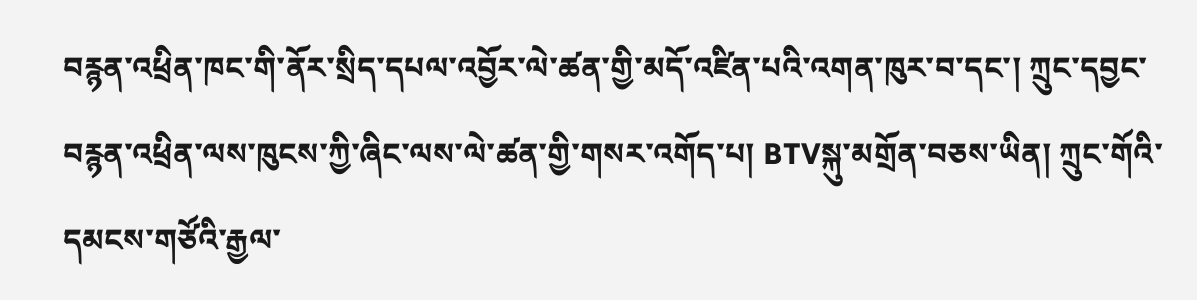བརྙན་འཕྲིན་ཁང་གི་ནོར་སྲིད་དཔལ་འབྱོར་ལེ་ཚན་གྱི་མདོ་འཛིན་པའི་འགན་ཁུར་བ་དང་། ཀྲུང་དབྱང་བརྙན་འཕྲིན་ལས་ཁུངས་ཀྱི་ཞིང་ལས་ལེ་ཚན་གྱི་གསར་འགོད་པ། BTVསྐུ་མགྲོན་བཅས་ཡིན། ཀྲུང་གོའི་དམངས་གཙོའི་རྒྱལ་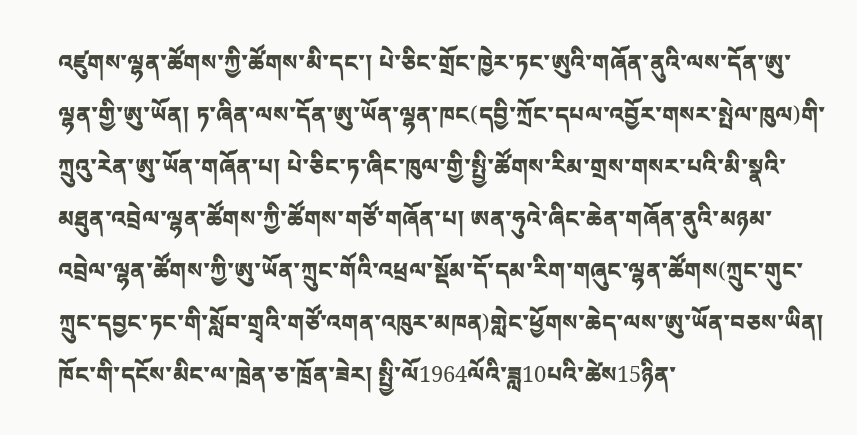འཛུགས་ལྷན་ཚོགས་ཀྱི་ཚོགས་མི་དང་། པེ་ཅིང་གྲོང་ཁྱེར་ཏང་ཨུའི་གཞོན་ནུའི་ལས་དོན་ཨུ་ལྷན་གྱི་ཨུ་ཡོན། ཏ་ཞིན་ལས་དོན་ཨུ་ཡོན་ལྷན་ཁང(དབྱི་ཀྲོང་དཔལ་འབྱོར་གསར་སྤེལ་ཁུལ)གི་ཀྲུའུ་རེན་ཨུ་ཡོན་གཞོན་པ། པེ་ཅིང་ཏ་ཞིང་ཁུལ་གྱི་སྤྱི་ཚོགས་རིམ་གྲས་གསར་པའི་མི་སྣའི་མཐུན་འབྲེལ་ལྷན་ཚོགས་ཀྱི་ཚོགས་གཙོ་གཞོན་པ། ཨན་ཧུའེ་ཞིང་ཆེན་གཞོན་ནུའི་མཉམ་འབྲེལ་ལྷན་ཚོགས་ཀྱི་ཨུ་ཡོན་ཀྲུང་གོའི་འཕྲལ་སྡོམ་དོ་དམ་རིག་གཞུང་ལྷན་ཚོགས(ཀྲུང་གུང་ཀྲུང་དབྱང་ཏང་གི་སློབ་གྲྭའི་གཙོ་འགན་འཁུར་མཁན)གླེང་ཕྱོགས་ཆེད་ལས་ཨུ་ཡོན་བཅས་ཡིན།
ཁོང་གི་དངོས་མིང་ལ་ཁྲེན་ཅ་ཁྲོན་ཟེར། སྤྱི་ལོ1964ལོའི་ཟླ10པའི་ཚེས15ཉིན་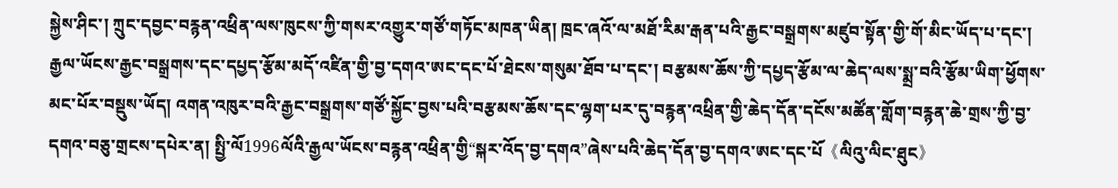སྐྱེས་ཤིང་། ཀྲུང་དབྱང་བརྙན་འཕྲིན་ལས་ཁུངས་ཀྱི་གསར་འགྱུར་གཙོ་གཏོང་མཁན་ཡིན། ཁྲང་ཞའོ་ལ་མཐོ་རིམ་རྒན་པའི་རྒྱང་བསྒྲགས་མཛུབ་སྟོན་གྱི་གོ་མིང་ཡོད་པ་དང་། རྒྱལ་ཡོངས་རྒྱང་བསྒྲགས་དང་དཔྱད་རྩོམ་མདོ་འཛིན་གྱི་བྱ་དགའ་ཨང་དང་པོ་ཐེངས་གསུམ་ཐོབ་པ་དང་། བརྩམས་ཆོས་ཀྱི་དཔྱད་རྩོམ་ལ་ཆེད་ལས་སྨྲ་བའི་རྩོམ་ཡིག་ཕྱོགས་མང་པོར་བསྡུས་ཡོད། འགན་འཁུར་བའི་རྒྱང་བསྒྲགས་གཙོ་སྐྱོང་བྱས་པའི་བརྩམས་ཆོས་དང་ལྷག་པར་དུ་བརྙན་འཕྲིན་གྱི་ཆེད་དོན་དངོས་མཚོན་གློག་བརྙན་ཆེ་གྲས་ཀྱི་བྱ་དགའ་བཅུ་གྲངས་དཔེར་ན། སྤྱི་ལོ1996ལོའི་རྒྱལ་ཡོངས་བརྙན་འཕྲིན་གྱི“སྐར་འོད་བྱ་དགའ”ཞེས་པའི་ཆེད་དོན་བྱ་དགའ་ཨང་དང་པོ《ལིའུ་ལིང་ཐུང》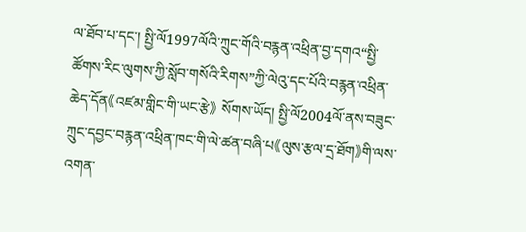ལ་ཐོབ་པ་དང་། སྤྱི་ལོ1997ལོའི་ཀྲུང་གོའི་བརྙན་འཕྲིན་བྱ་དགའ“སྤྱི་ཚོགས་རིང་ལུགས་ཀྱི་སློབ་གསོའི་རིགས”ཀྱི་ལེའུ་དང་པོའི་བརྙན་འཕྲིན་ཆེད་དོན《འཛམ་གླིང་གི་ཡང་རྩེ》 སོགས་ཡོད། སྤྱི་ལོ2004ལོ་ནས་བཟུང་ཀྲུང་དབྱང་བརྙན་འཕྲིན་ཁང་གི་ལེ་ཚན་བཞི་པ《ལུས་རྩལ་དྲ་ཐོག》གི་ལས་འགན་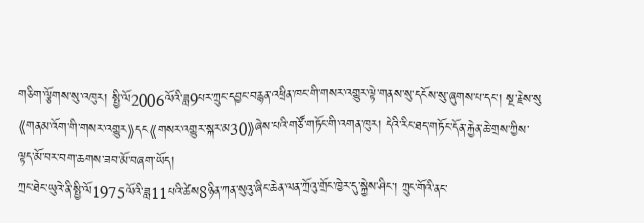གཅིག་ལྕོགས་སུ་འཁུར། སྤྱི་ལོ2006ལོའི་ཟླ9པར་ཀྲུང་དབྱང་བརྙན་འཕྲིན་ཁང་གི་གསར་འགྱུར་ལྟེ་གནས་སུ་དངོས་སུ་ཞུགས་པ་དང་། སྔ་རྗེས་སུ《གནམ་འོག་གི་གསར་འགྱུར》དང《གསར་འགྱུར་སྐར་མ30》ཞེས་པའི་གཙོ་གཏོང་གི་འགན་ཁུར། དེའི་རིང་ཐད་གཏོང་དོན་རྐྱེན་ཆེ་གྲས་ཀྱིས་ལྟད་མོ་བར་བག་ཆགས་ཟབ་མོ་བཞག་ཡོད།
ཀྲང་ཐེང་ཡུའེ་ནི་སྤྱི་ལོ1975ལོའི་ཟླ11པའི་ཚེས8ཉིན་ཀན་སུའུ་ཞིང་ཆེན་ལན་ཀྲོའུ་གྲོང་ཁྱེར་དུ་སྐྱེས་ཤིང་། ཀྲུང་གོའི་ནང་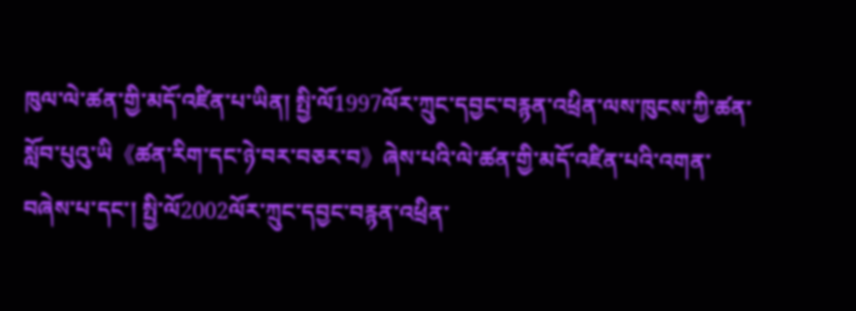ཁུལ་ལེ་ཚན་གྱི་མདོ་འཛིན་པ་ཡིན། སྤྱི་ལོ1997ལོར་ཀྲུང་དབྱང་བརྙན་འཕྲིན་ལས་ཁུངས་ཀྱི་ཚན་སློབ་པུའུ་ཡི《ཚན་རིག་དང་ཉེ་བར་བཅར་བ》ཞེས་པའི་ལེ་ཚན་གྱི་མདོ་འཛིན་པའི་འགན་བཞེས་པ་དང་། སྤྱི་ལོ2002ལོར་ཀྲུང་དབྱང་བརྙན་འཕྲིན་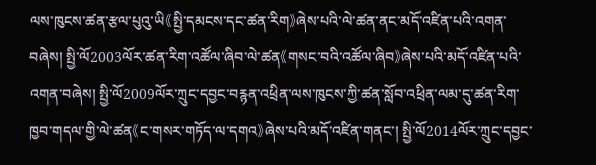ལས་ཁུངས་ཚན་རྩལ་པུའུ་ཡི《སྤྱི་དམངས་དང་ཚན་རིག》ཞེས་པའི་ལེ་ཚན་ནང་མདོ་འཛིན་པའི་འགན་བཞེས། སྤྱི་ལོ2003ལོར་ཚན་རིག་འཚོལ་ཞིབ་ལེ་ཚན《གསང་བའི་འཚོལ་ཞིབ》ཞེས་པའི་མདོ་འཛིན་པའི་འགན་བཞེས། སྤྱི་ལོ2009ལོར་ཀྲུང་དབྱང་བརྙན་འཕྲིན་ལས་ཁུངས་ཀྱི་ཚན་སློབ་འཕྲིན་ལམ་དུ་ཚན་རིག་ཁྱབ་གདལ་གྱི་ལེ་ཚན《ང་གསར་གཏོད་ལ་དགའ》ཞེས་པའི་མདོ་འཛིན་གནང་། སྤྱི་ལོ2014ལོར་ཀྲུང་དབྱང་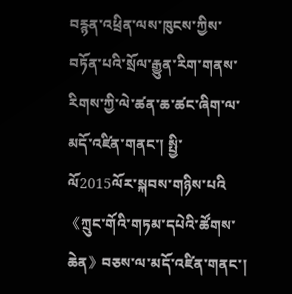བརྙན་འཕྲིན་ལས་ཁུངས་ཀྱིས་བཏོན་པའི་སྲོལ་རྒྱུན་རིག་གནས་རིགས་ཀྱི་ལེ་ཚན་ཆ་ཚང་ཞིག་ལ་མདོ་འཛིན་གནང་། སྤྱི་ལོ2015ལོར་སྐབས་གཉིས་པའི《ཀྲུང་གོའི་གཏམ་དཔེའི་ཚོགས་ཆེན》བཅས་ལ་མདོ་འཛིན་གནང་།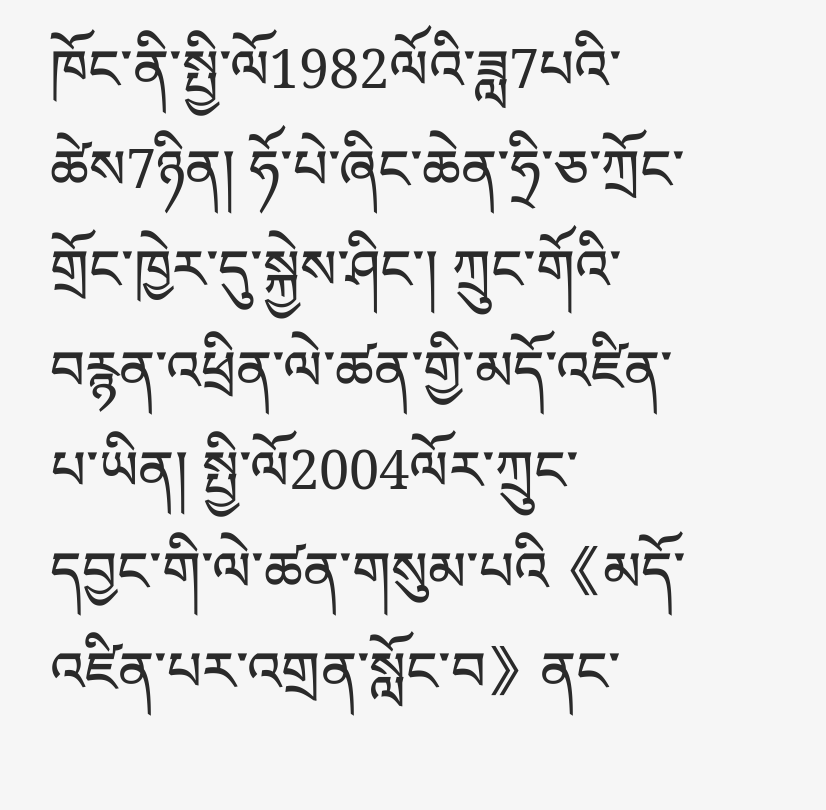ཁོང་ནི་སྤྱི་ལོ1982ལོའི་ཟླ7པའི་ཚེས7ཉིན། ཧོ་པེ་ཞིང་ཆེན་ཧྲི་ཅ་ཀྲོང་གྲོང་ཁྱེར་དུ་སྐྱེས་ཤིང་། ཀྲུང་གོའི་བརྙན་འཕྲིན་ལེ་ཚན་གྱི་མདོ་འཛིན་པ་ཡིན། སྤྱི་ལོ2004ལོར་ཀྲུང་དབྱང་གི་ལེ་ཚན་གསུམ་པའི《མདོ་འཛིན་པར་འགྲན་སློང་བ》ནང་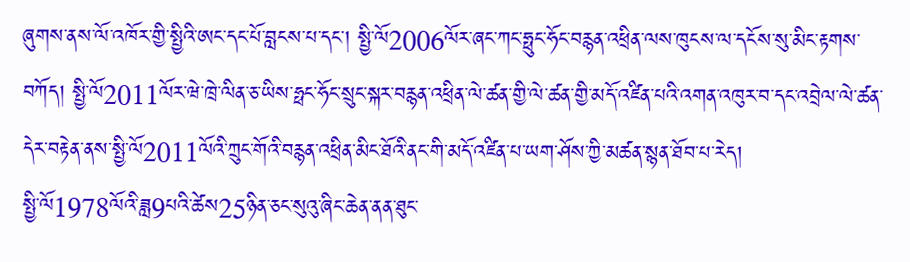ཞུགས་ནས་ལོ་འཁོར་གྱི་སྤྱིའི་ཨང་དང་པོ་བླངས་པ་དང་། སྤྱི་ལོ2006ལོར་ཞང་ཀང་ཧྥུང་ཧོང་བརྙན་འཕྲིན་ལས་ཁུངས་ལ་དངོས་སུ་མིང་རྟགས་བཀོད། སྤྱི་ལོ2011ལོར་ཝེ་ཁྲེ་ལིན་ཅ་ཡིས་ཧྥང་ཧོང་སྲུང་སྐར་བརྙན་འཕྲིན་ལེ་ཚན་གྱི་ལེ་ཚན་གྱི་མདོ་འཛིན་པའི་འགན་འཁུར་བ་དང་འབྲེལ་ལེ་ཚན་དེར་བརྟེན་ནས་སྤྱི་ལོ2011ལོའི་ཀྲུང་གོའི་བརྙན་འཕྲིན་མིང་ཐོའི་ནང་གི་མདོ་འཛིན་པ་ཡག་ཤོས་ཀྱི་མཚན་སྙན་ཐོབ་པ་རེད།
སྤྱི་ལོ1978ལོའི་ཟླ9པའི་ཚེས25ཉིན་ཅང་སུའུ་ཞིང་ཆེན་ནན་ཐུང་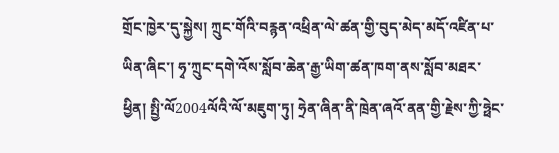གྲོང་ཁྱེར་དུ་སྐྱེས། ཀྲུང་གོའི་བརྙན་འཕྲིན་ལེ་ཚན་གྱི་བུད་མེད་མདོ་འཛིན་པ་ཡིན་ཞིང་། ཧྭ་ཀྲུང་དགེ་འོས་སློབ་ཆེན་རྒྱ་ཡིག་ཚན་ཁག་ནས་སློབ་མཐར་ཕྱིན། སྤྱི་ལོ2004ལོའི་ལོ་མཇུག་ཏུ། ཧྲེན་ཞིན་ནི་ཁྲེན་ཞའོ་ནན་གྱི་རྗེས་ཀྱི་ཧྥེང་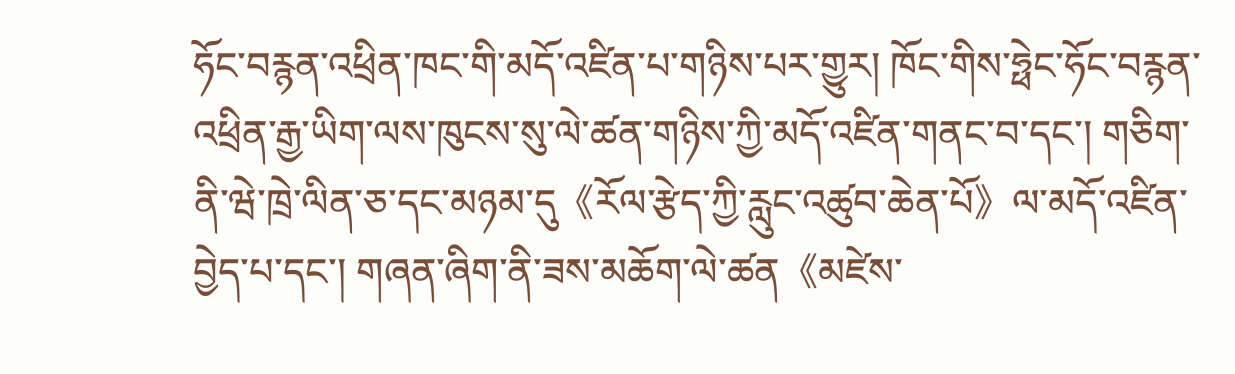ཧོང་བརྙན་འཕྲིན་ཁང་གི་མདོ་འཛིན་པ་གཉིས་པར་གྱུར། ཁོང་གིས་ཧྥེང་ཧོང་བརྙན་འཕྲིན་རྒྱ་ཡིག་ལས་ཁུངས་སུ་ལེ་ཚན་གཉིས་ཀྱི་མདོ་འཛིན་གནང་བ་དང་། གཅིག་ནི་ཝེ་ཁྲེ་ལིན་ཅ་དང་མཉམ་དུ《རོལ་རྩེད་ཀྱི་རླུང་འཚུབ་ཆེན་པོ》ལ་མདོ་འཛིན་བྱེད་པ་དང་། གཞན་ཞིག་ནི་ཟས་མཆོག་ལེ་ཚན《མཛེས་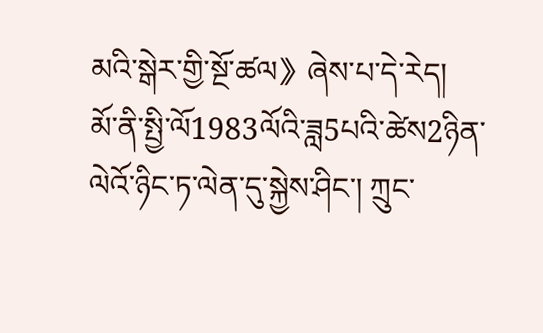མའི་སྒེར་གྱི་སྔོ་ཚལ》ཞེས་པ་དེ་རེད།
མོ་ནི་སྤྱི་ལོ1983ལོའི་ཟླ5པའི་ཚེས2ཉིན་ལེའོ་ཉིང་ཏ་ལེན་དུ་སྐྱེས་ཤིང་། ཀྲུང་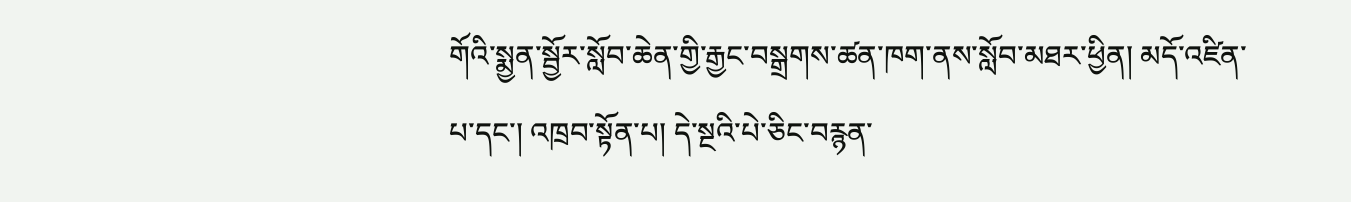གོའི་སྨྱན་སྦྱོར་སློབ་ཆེན་གྱི་རྒྱང་བསྒྲགས་ཚན་ཁག་ནས་སློབ་མཐར་ཕྱིན། མདོ་འཛིན་པ་དང་། འཁྲབ་སྟོན་པ། དེ་སྔའི་པེ་ཅིང་བརྙན་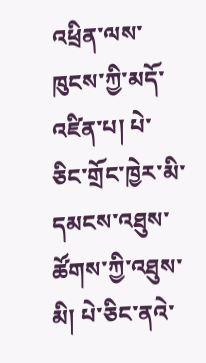འཕྲིན་ལས་ཁུངས་ཀྱི་མདོ་འཛིན་པ། པེ་ཅིང་གྲོང་ཁྱེར་མི་དམངས་འཐུས་ཚོགས་ཀྱི་འཐུས་མི། པེ་ཅིང་ནའེ་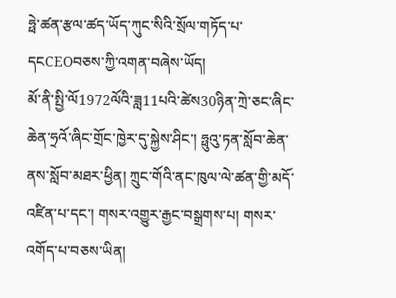ཧྥེ་ཚན་རྩལ་ཚད་ཡོད་ཀུང་སིའི་སྲོལ་གཏོད་པ་དངCEOབཅས་ཀྱི་འགན་བཞེས་ཡོད།
མོ་ནི་སྤྱི་ལོ1972ལོའི་ཟླ11པའི་ཚེས30ཉིན་ཀྲེ་ཅང་ཞིང་ཆེན་ཧྲའོ་ཞིང་གྲོང་ཁྱེར་དུ་སྐྱེས་ཤིང་། ཧྥུའུ་ཏན་སློབ་ཆེན་ནས་སློབ་མཐར་ཕྱིན། ཀྲུང་གོའི་ནང་ཁུལ་ལེ་ཚན་གྱི་མདོ་འཛིན་པ་དང་། གསར་འགྱུར་རྒྱང་བསྒྲགས་པ། གསར་འགོད་པ་བཅས་ཡིན།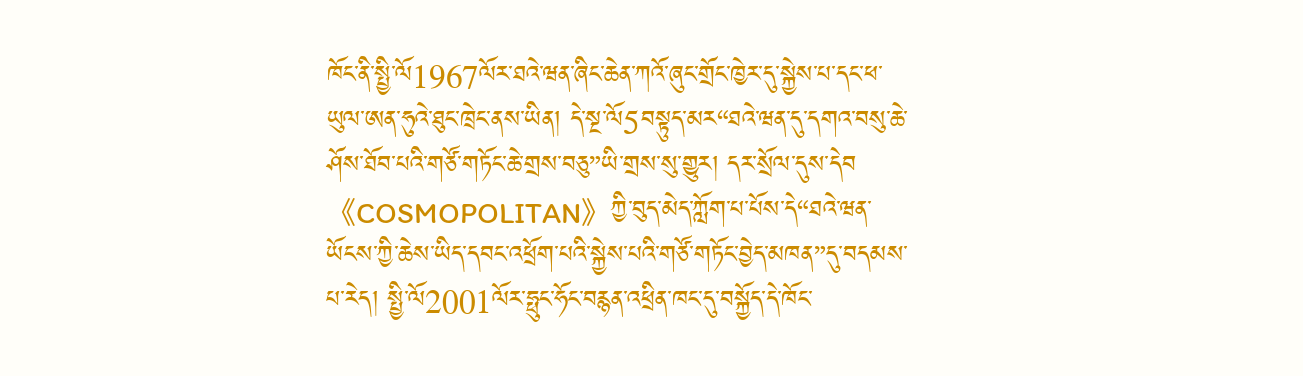ཁོང་ནི་སྤྱི་ལོ1967ལོར་ཐའེ་ཝན་ཞིང་ཆེན་ཀའོ་ཞུང་གྲོང་ཁྱེར་དུ་སྐྱེས་པ་དང་ཕ་ཡུལ་ཨན་ཧུའེ་ཐུང་ཁྲེང་ནས་ཡིན། དེ་སྔ་ལོ5བསྟུད་མར“ཐའེ་ཝན་དུ་དགའ་བསུ་ཆེ་ཤོས་ཐོབ་པའི་གཙོ་གཏོང་ཆེ་གྲས་བཅུ”ཡི་གྲས་སུ་གྱུར། དར་སྲོལ་དུས་དེབ《COSMOPOLITAN》ཀྱི་བུད་མེད་ཀློག་པ་པོས་དེ“ཐའེ་ཝན་ཡོངས་ཀྱི་ཆེས་ཡིད་དབང་འཕྲོག་པའི་སྐྱེས་པའི་གཙོ་གཏོང་བྱེད་མཁན”དུ་བདམས་པ་རེད། སྤྱི་ལོ2001ལོར་ཧྥུང་ཧོང་བརྙན་འཕྲིན་ཁང་དུ་བསྐྱོད་དེ་ཁོང་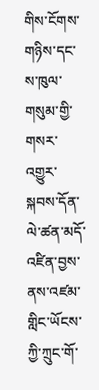གིས་ངོགས་གཉིས་དང་ས་ཁུལ་གསུམ་གྱི་གསར་འགྱུར་སྐབས་དོན་ལེ་ཚན་མདོ་འཛིན་བྱས་ནས་འཛམ་གླིང་ཡོངས་ཀྱི་ཀྲུང་གོ་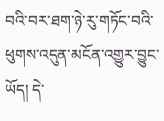བའི་བར་ཐག་ཉེ་རུ་གཏོང་བའི་ཕུགས་འདུན་མངོན་འགྱུར་བྱུང་ཡོད། དེ་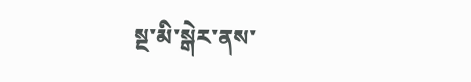སྔ་མི་སྒེར་ནས་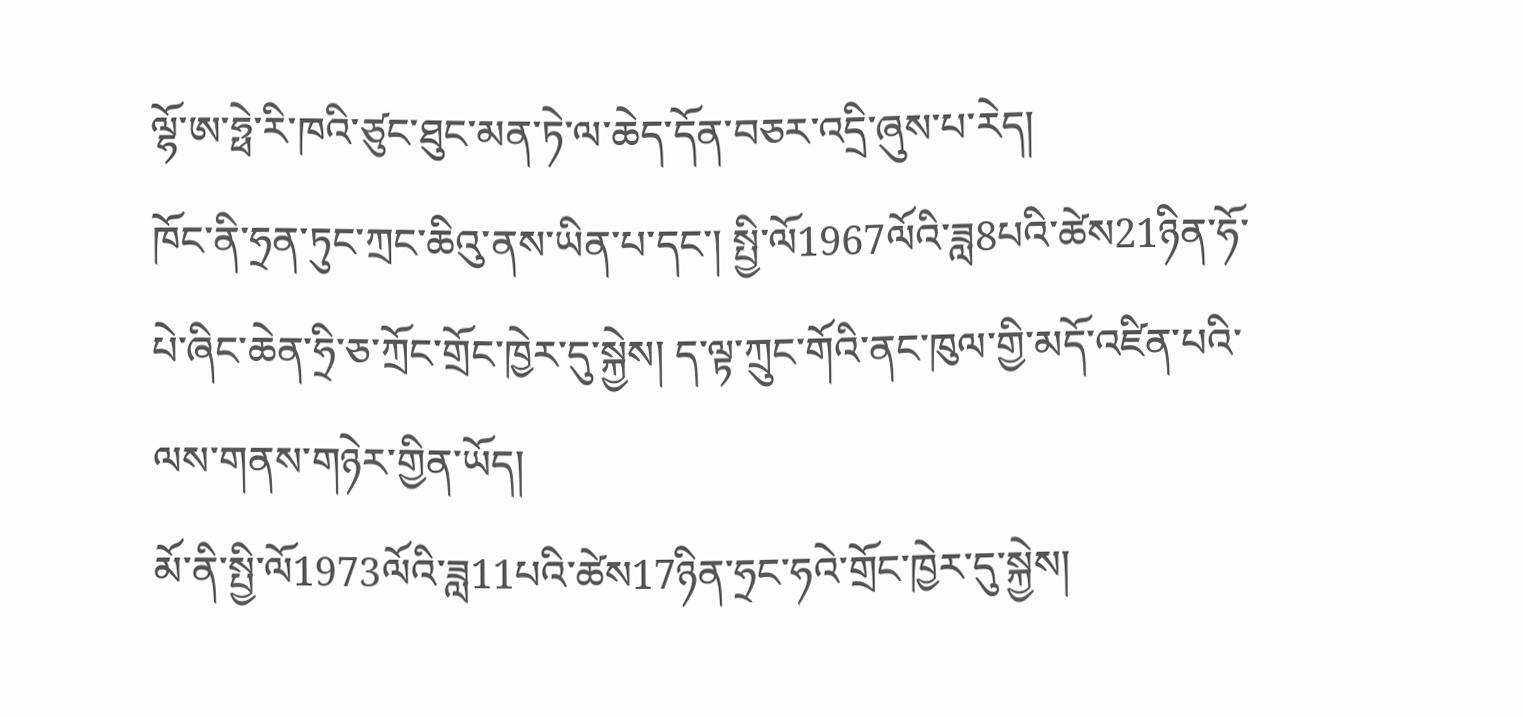ལྷོ་ཨ་ཧྥེ་རི་ཁའི་ཙུང་ཐུང་མན་ཏེ་ལ་ཆེད་དོན་བཅར་འདྲི་ཞུས་པ་རེད།
ཁོང་ནི་ཧྲན་ཏུང་ཀྲང་ཆིའུ་ནས་ཡིན་པ་དང་། སྤྱི་ལོ1967ལོའི་ཟླ8པའི་ཚེས21ཉིན་ཧོ་པེ་ཞིང་ཆེན་ཧྲི་ཅ་ཀྲོང་གྲོང་ཁྱེར་དུ་སྐྱེས། ད་ལྟ་ཀྲུང་གོའི་ནང་ཁུལ་གྱི་མདོ་འཛིན་པའི་ལས་གནས་གཉེར་གྱིན་ཡོད།
མོ་ནི་སྤྱི་ལོ1973ལོའི་ཟླ11པའི་ཚེས17ཉིན་ཧྲང་ཧའེ་གྲོང་ཁྱེར་དུ་སྐྱེས།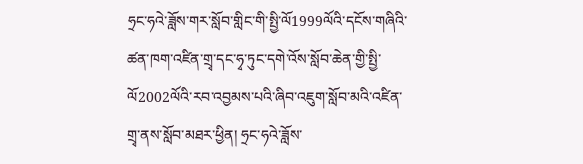ཧྲང་ཧའེ་ཟློས་གར་སློབ་གླིང་གི་སྤྱི་ལོ1999ལོའི་དངོས་གཞིའི་ཚན་ཁག་འཛིན་གྲྭ་དང་ཧྭ་ཏུང་དགེ་འོས་སློབ་ཆེན་གྱི་སྤྱི་ལོ2002ལོའི་རབ་འབྱམས་པའི་ཞིབ་འཇུག་སློབ་མའི་འཛིན་གྲྭ་ནས་སློབ་མཐར་ཕྱིན། ཧྲང་ཧའེ་ཟློས་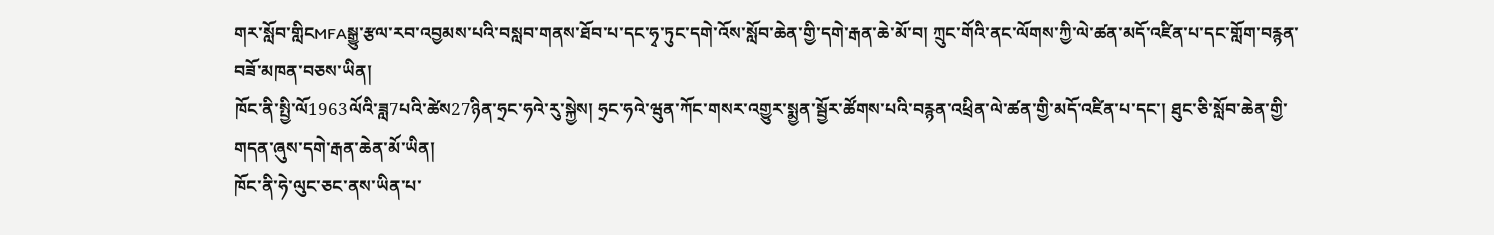གར་སློབ་གླིངMFAསྒྱུ་རྩལ་རབ་འབྱམས་པའི་བསླབ་གནས་ཐོབ་པ་དང་ཧྭ་ཏུང་དགེ་འོས་སློབ་ཆེན་གྱི་དགེ་རྒན་ཆེ་མོ་བ། ཀྲུང་གོའི་ནང་ལོགས་ཀྱི་ལེ་ཚན་མདོ་འཛིན་པ་དང་གློག་བརྙན་བཟོ་མཁན་བཅས་ཡིན།
ཁོང་ནི་སྤྱི་ལོ1963ལོའི་ཟླ7པའི་ཚེས27ཉིན་ཧྲང་ཧའེ་རུ་སྐྱེས། ཧྲང་ཧའེ་ཝུན་ཀོང་གསར་འགྱུར་སྨྱན་སྦྱོར་ཚོགས་པའི་བརྙན་འཕྲིན་ལེ་ཚན་གྱི་མདོ་འཛིན་པ་དང་། ཐུང་ཅི་སློབ་ཆེན་གྱི་གདན་ཞུས་དགེ་རྒན་ཆེན་མོ་ཡིན།
ཁོང་ནི་ཧེ་ལུང་ཅང་ནས་ཡིན་པ་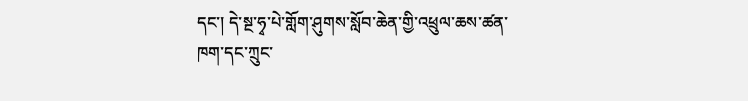དང་། དེ་སྔ་ཧྭ་པེ་གློག་ཤུགས་སློབ་ཆེན་གྱི་འཕྲུལ་ཆས་ཚན་ཁག་དང་ཀྲུང་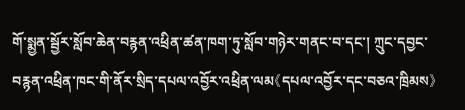གོ་སྨྱན་སྦྱོར་སློབ་ཆེན་བརྙན་འཕྲིན་ཚན་ཁག་ཏུ་སློབ་གཉེར་གནང་བ་དང་། ཀྲུང་དབྱང་བརྙན་འཕྲིན་ཁང་གི་ནོར་སྲིད་དཔལ་འབྱོར་འཕྲིན་ལམ《དཔལ་འབྱོར་དང་བཅའ་ཁྲིམས》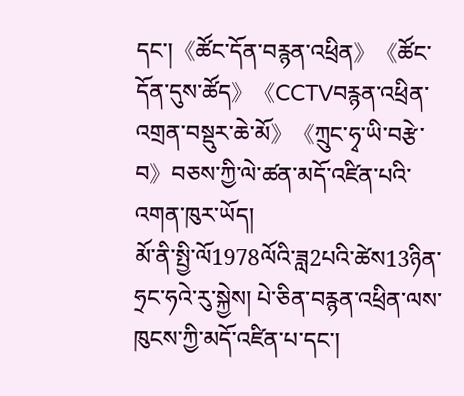དང་།《ཚོང་དོན་བརྙན་འཕྲིན》《ཚོང་དོན་དུས་ཚོད》《CCTVབརྙན་འཕྲིན་འགྲན་བསྡུར་ཆེ་མོ》《ཀྲུང་ཧྭ་ཡི་བརྩེ་བ》བཅས་ཀྱི་ལེ་ཚན་མདོ་འཛིན་པའི་འགན་ཁུར་ཡོད།
མོ་ནི་སྤྱི་ལོ1978ལོའི་ཟླ2པའི་ཚེས13ཉིན་ཧྲང་ཧའེ་རུ་སྐྱེས། པེ་ཅིན་བརྙན་འཕྲིན་ལས་ཁུངས་ཀྱི་མདོ་འཛིན་པ་དང་།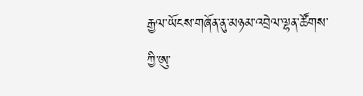རྒྱལ་ཡོངས་གཞོན་ནུ་མཉམ་འབྲེལ་ལྷན་ཚོགས་ཀྱི་ཨུ་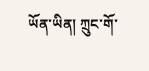ཡོན་ཡིན། ཀྲུང་གོ་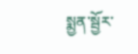སྨྱན་སྦྱོར་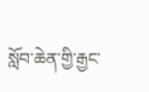སློབ་ཆེན་གྱི་རྒྱང་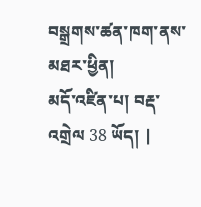བསྒྲགས་ཚན་ཁག་ནས་མཐར་ཕྱིན།
མདོ་འཛིན་པ། བརྡ་འགྲེལ 38 ཡོད། |